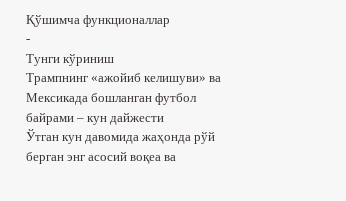Қўшимча функционаллар
-
Тунги кўриниш
Трампнинг «ажойиб келишуви» ва Мексикада бошланган футбол байрами – кун дайжести
Ўтган кун давомида жаҳонда рўй берган энг асосий воқеа ва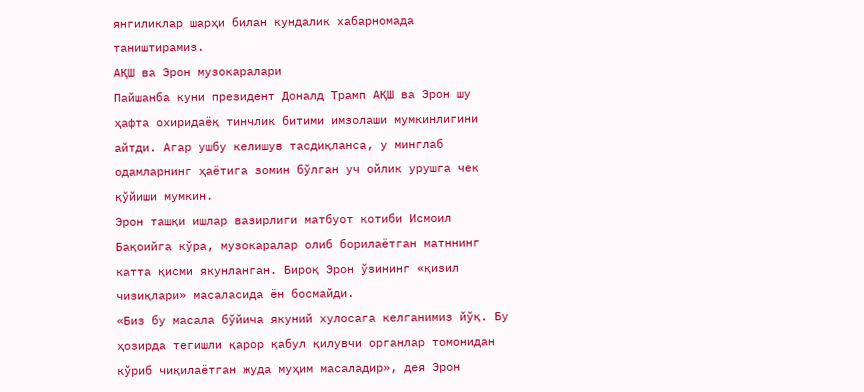янгиликлар шарҳи билан кундалик хабарномада таништирамиз.
АҚШ ва Эрон музокаралари
Пайшанба куни президент Доналд Трамп АҚШ ва Эрон шу ҳафта охиридаёқ тинчлик битими имзолаши мумкинлигини айтди. Агар ушбу келишув тасдиқланса, у минглаб одамларнинг ҳаётига зомин бўлган уч ойлик урушга чек қўйиши мумкин.
Эрон ташқи ишлар вазирлиги матбуот котиби Исмоил Бақоийга кўра, музокаралар олиб борилаётган матннинг катта қисми якунланган. Бироқ Эрон ўзининг «қизил чизиқлари» масаласида ён босмайди.
«Биз бу масала бўйича якуний хулосага келганимиз йўқ. Бу ҳозирда тегишли қарор қабул қилувчи органлар томонидан кўриб чиқилаётган жуда муҳим масаладир», дея Эрон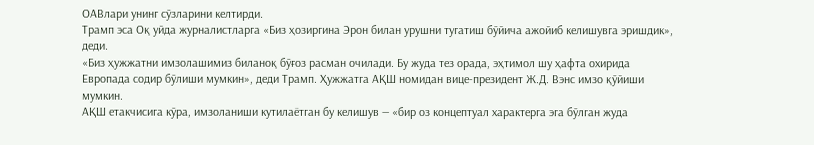ОАВлари унинг сўзларини келтирди.
Трамп эса Оқ уйда журналистларга «Биз ҳозиргина Эрон билан урушни тугатиш бўйича ажойиб келишувга эришдик», деди.
«Биз ҳужжатни имзолашимиз биланоқ бўғоз расман очилади. Бу жуда тез орада, эҳтимол шу ҳафта охирида Европада содир бўлиши мумкин», деди Трамп. Ҳужжатга АҚШ номидан вице-президент Ж.Д. Вэнс имзо қўйиши мумкин.
АҚШ етакчисига кўра, имзоланиши кутилаётган бу келишув — «бир оз концептуал характерга эга бўлган жуда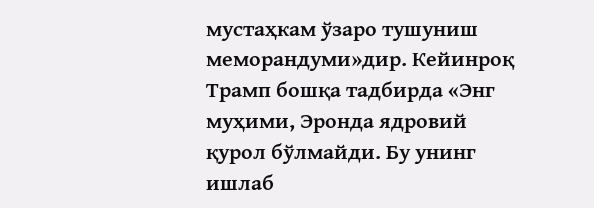мустаҳкам ўзаро тушуниш меморандуми»дир. Кейинроқ Трамп бошқа тадбирда «Энг муҳими, Эронда ядровий қурол бўлмайди. Бу унинг ишлаб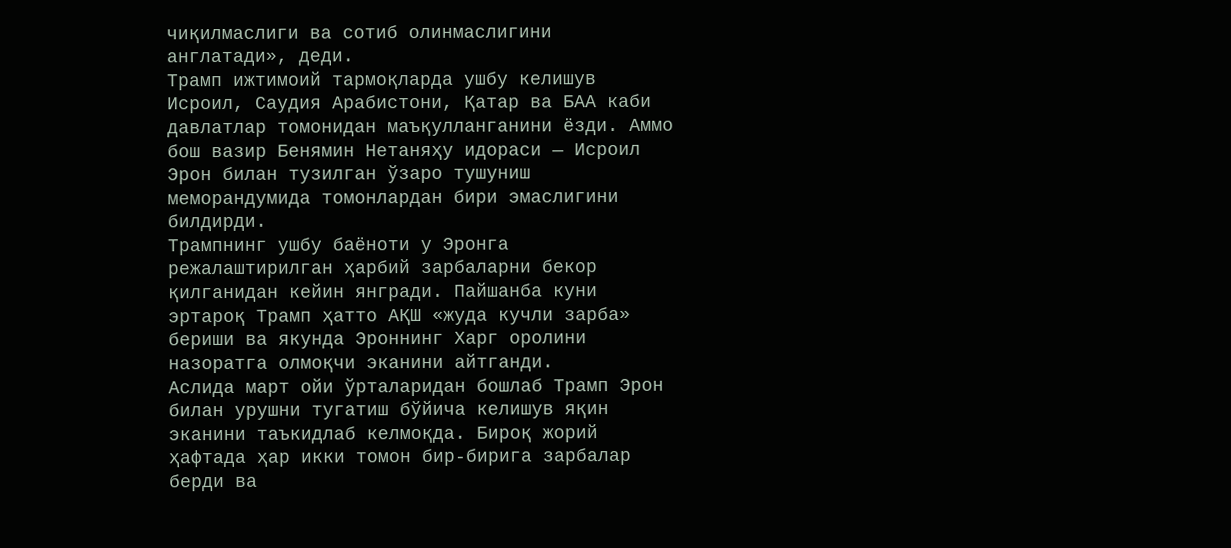чиқилмаслиги ва сотиб олинмаслигини англатади», деди.
Трамп ижтимоий тармоқларда ушбу келишув Исроил, Саудия Арабистони, Қатар ва БАА каби давлатлар томонидан маъқулланганини ёзди. Аммо бош вазир Бенямин Нетаняҳу идораси — Исроил Эрон билан тузилган ўзаро тушуниш меморандумида томонлардан бири эмаслигини билдирди.
Трампнинг ушбу баёноти у Эронга режалаштирилган ҳарбий зарбаларни бекор қилганидан кейин янгради. Пайшанба куни эртароқ Трамп ҳатто АҚШ «жуда кучли зарба» бериши ва якунда Эроннинг Харг оролини назоратга олмоқчи эканини айтганди.
Аслида март ойи ўрталаридан бошлаб Трамп Эрон билан урушни тугатиш бўйича келишув яқин эканини таъкидлаб келмоқда. Бироқ жорий ҳафтада ҳар икки томон бир-бирига зарбалар берди ва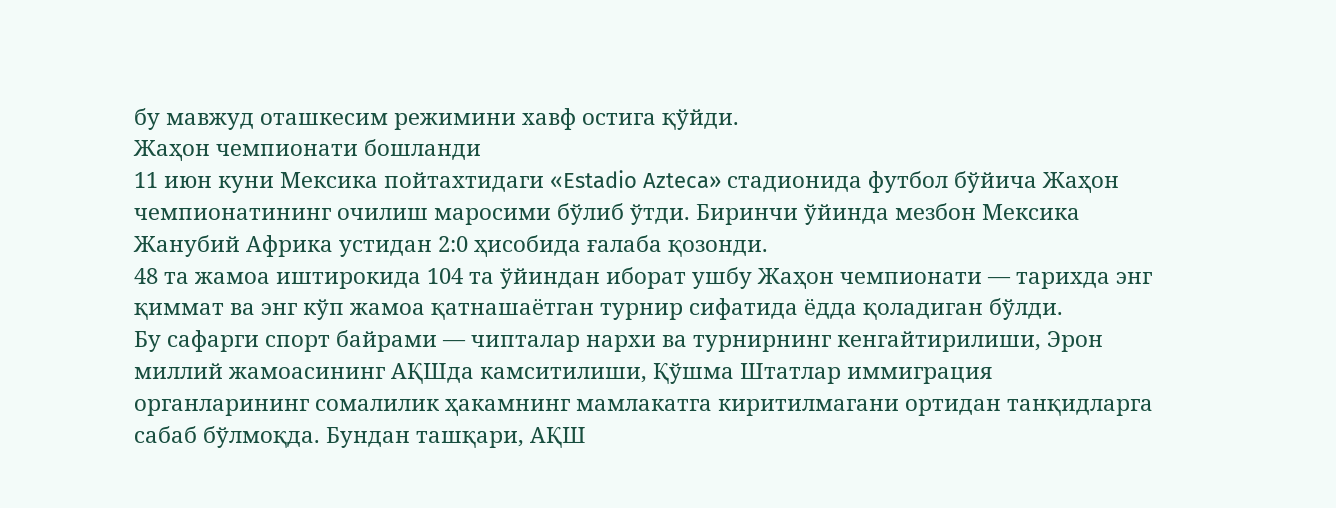бу мавжуд оташкесим режимини хавф остига қўйди.
Жаҳон чемпионати бошланди
11 июн куни Мексика пойтахтидаги «Estadio Azteca» стадионида футбол бўйича Жаҳон чемпионатининг очилиш маросими бўлиб ўтди. Биринчи ўйинда мезбон Мексика Жанубий Африка устидан 2:0 ҳисобида ғалаба қозонди.
48 та жамоа иштирокида 104 та ўйиндан иборат ушбу Жаҳон чемпионати — тарихда энг қиммат ва энг кўп жамоа қатнашаётган турнир сифатида ёдда қоладиган бўлди.
Бу сафарги спорт байрами — чипталар нархи ва турнирнинг кенгайтирилиши, Эрон миллий жамоасининг АҚШда камситилиши, Қўшма Штатлар иммиграция органларининг сомалилик ҳакамнинг мамлакатга киритилмагани ортидан танқидларга сабаб бўлмоқда. Бундан ташқари, АҚШ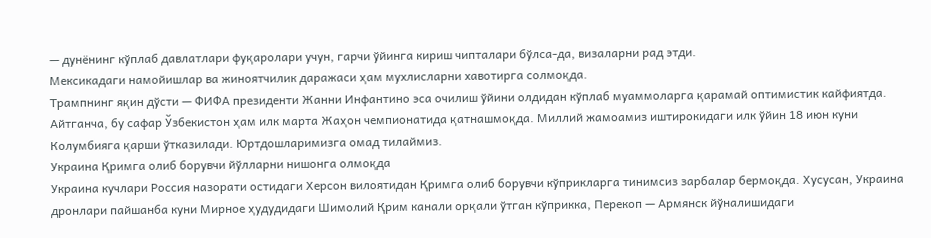— дунёнинг кўплаб давлатлари фуқаролари учун, гарчи ўйинга кириш чипталари бўлса-да, визаларни рад этди.
Мексикадаги намойишлар ва жиноятчилик даражаси ҳам мухлисларни хавотирга солмоқда.
Трампнинг яқин дўсти — ФИФА президенти Жанни Инфантино эса очилиш ўйини олдидан кўплаб муаммоларга қарамай оптимистик кайфиятда.
Айтганча, бу сафар Ўзбекистон ҳам илк марта Жаҳон чемпионатида қатнашмоқда. Миллий жамоамиз иштирокидаги илк ўйин 18 июн куни Колумбияга қарши ўтказилади. Юртдошларимизга омад тилаймиз.
Украина Қримга олиб борувчи йўлларни нишонга олмоқда
Украина кучлари Россия назорати остидаги Херсон вилоятидан Қримга олиб борувчи кўприкларга тинимсиз зарбалар бермоқда. Хусусан, Украина дронлари пайшанба куни Мирное ҳудудидаги Шимолий Қрим канали орқали ўтган кўприкка, Перекоп — Армянск йўналишидаги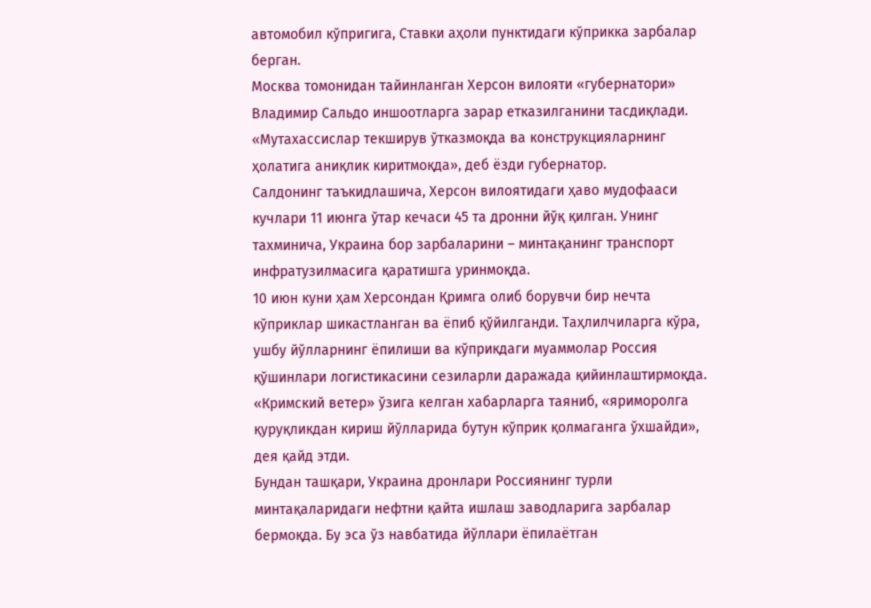автомобил кўпригига, Ставки аҳоли пунктидаги кўприкка зарбалар берган.
Москва томонидан тайинланган Херсон вилояти «губернатори» Владимир Сальдо иншоотларга зарар етказилганини тасдиқлади. «Мутахассислар текширув ўтказмоқда ва конструкцияларнинг ҳолатига аниқлик киритмоқда», деб ёзди губернатор.
Салдонинг таъкидлашича, Херсон вилоятидаги ҳаво мудофааси кучлари 11 июнга ўтар кечаси 45 та дронни йўқ қилган. Унинг тахминича, Украина бор зарбаларини – минтақанинг транспорт инфратузилмасига қаратишга уринмоқда.
10 июн куни ҳам Херсондан Қримга олиб борувчи бир нечта кўприклар шикастланган ва ёпиб қўйилганди. Таҳлилчиларга кўра, ушбу йўлларнинг ёпилиши ва кўприкдаги муаммолар Россия қўшинлари логистикасини сезиларли даражада қийинлаштирмоқда.
«Кримский ветер» ўзига келган хабарларга таяниб, «яриморолга қуруқликдан кириш йўлларида бутун кўприк қолмаганга ўхшайди», дея қайд этди.
Бундан ташқари, Украина дронлари Россиянинг турли минтақаларидаги нефтни қайта ишлаш заводларига зарбалар бермоқда. Бу эса ўз навбатида йўллари ёпилаётган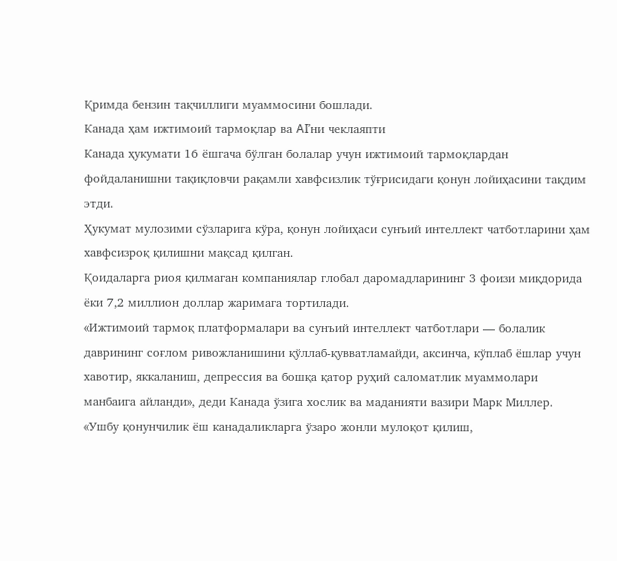Қримда бензин тақчиллиги муаммосини бошлади.
Канада ҳам ижтимоий тармоқлар ва AIʼни чеклаяпти
Канада ҳукумати 16 ёшгача бўлган болалар учун ижтимоий тармоқлардан фойдаланишни тақиқловчи рақамли хавфсизлик тўғрисидаги қонун лойиҳасини тақдим этди.
Ҳукумат мулозими сўзларига кўра, қонун лойиҳаси сунъий интеллект чатботларини ҳам хавфсизроқ қилишни мақсад қилган.
Қоидаларга риоя қилмаган компаниялар глобал даромадларининг 3 фоизи миқдорида ёки 7,2 миллион доллар жаримага тортилади.
«Ижтимоий тармоқ платформалари ва сунъий интеллект чатботлари — болалик даврининг соғлом ривожланишини қўллаб-қувватламайди, аксинча, кўплаб ёшлар учун хавотир, яккаланиш, депрессия ва бошқа қатор руҳий саломатлик муаммолари манбаига айланди», деди Канада ўзига хослик ва маданияти вазири Марк Миллер.
«Ушбу қонунчилик ёш канадаликларга ўзаро жонли мулоқот қилиш,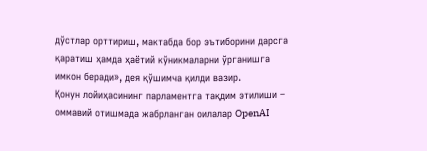дўстлар орттириш, мактабда бор эътиборини дарсга қаратиш ҳамда ҳаётий кўникмаларни ўрганишга имкон беради», дея қўшимча қилди вазир.
Қонун лойиҳасининг парламентга тақдим этилиши – оммавий отишмада жабрланган оилалар OpenAI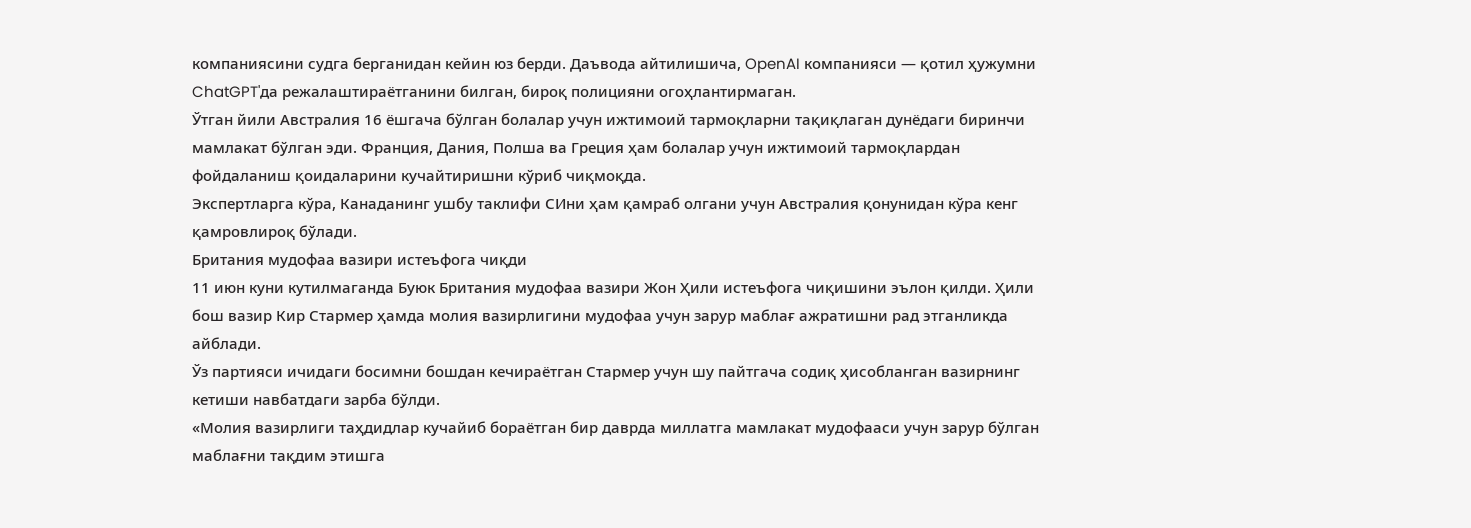компаниясини судга берганидан кейин юз берди. Даъвода айтилишича, OpenAI компанияси — қотил ҳужумни ChatGPT'да режалаштираётганини билган, бироқ полицияни огоҳлантирмаган.
Ўтган йили Австралия 16 ёшгача бўлган болалар учун ижтимоий тармоқларни тақиқлаган дунёдаги биринчи мамлакат бўлган эди. Франция, Дания, Полша ва Греция ҳам болалар учун ижтимоий тармоқлардан фойдаланиш қоидаларини кучайтиришни кўриб чиқмоқда.
Экспертларга кўра, Канаданинг ушбу таклифи СИни ҳам қамраб олгани учун Австралия қонунидан кўра кенг қамровлироқ бўлади.
Британия мудофаа вазири истеъфога чиқди
11 июн куни кутилмаганда Буюк Британия мудофаа вазири Жон Ҳили истеъфога чиқишини эълон қилди. Ҳили бош вазир Кир Стармер ҳамда молия вазирлигини мудофаа учун зарур маблағ ажратишни рад этганликда айблади.
Ўз партияси ичидаги босимни бошдан кечираётган Стармер учун шу пайтгача содиқ ҳисобланган вазирнинг кетиши навбатдаги зарба бўлди.
«Молия вазирлиги таҳдидлар кучайиб бораётган бир даврда миллатга мамлакат мудофааси учун зарур бўлган маблағни тақдим этишга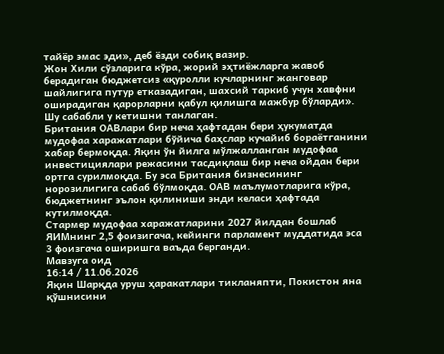тайёр эмас эди», деб ёзди собиқ вазир.
Жон Хили сўзларига кўра, жорий эҳтиёжларга жавоб берадиган бюджетсиз «қуролли кучларнинг жанговар шайлигига путур етказадиган, шахсий таркиб учун хавфни оширадиган қарорларни қабул қилишга мажбур бўларди». Шу сабабли у кетишни танлаган.
Британия ОАВлари бир неча ҳафтадан бери ҳукуматда мудофаа харажатлари бўйича баҳслар кучайиб бораётганини хабар бермоқда. Яқин ўн йилга мўлжалланган мудофаа инвестициялари режасини тасдиқлаш бир неча ойдан бери ортга сурилмоқда. Бу эса Британия бизнесининг норозилигига сабаб бўлмоқда. ОАВ маълумотларига кўра, бюджетнинг эълон қилиниши энди келаси ҳафтада кутилмоқда.
Стармер мудофаа харажатларини 2027 йилдан бошлаб ЯИМнинг 2,5 фоизигача, кейинги парламент муддатида эса 3 фоизгача оширишга ваъда берганди.
Мавзуга оид
16:14 / 11.06.2026
Яқин Шарқда уруш ҳаракатлари тикланяпти, Покистон яна қўшнисини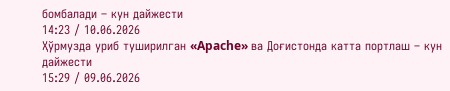бомбалади – кун дайжести
14:23 / 10.06.2026
Ҳўрмузда уриб туширилган «Apache» ва Доғистонда катта портлаш – кун дайжести
15:29 / 09.06.2026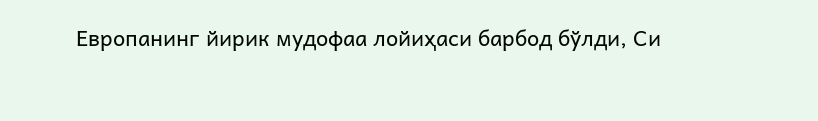Европанинг йирик мудофаа лойиҳаси барбод бўлди, Си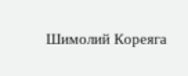Шимолий Кореяга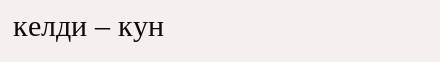келди – кун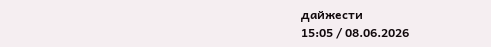дайжести
15:05 / 08.06.2026